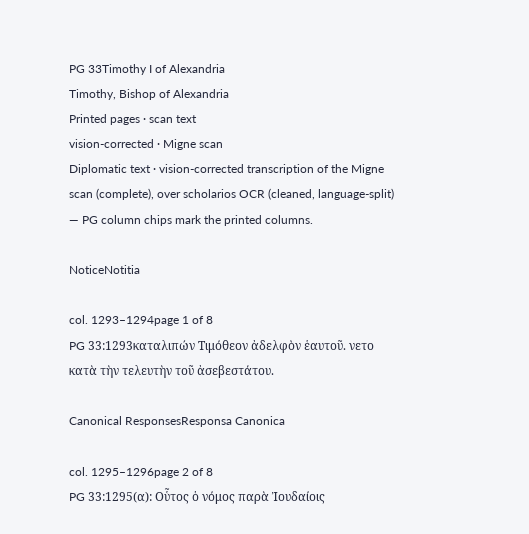PG 33Timothy I of Alexandria
Timothy, Bishop of Alexandria
Printed pages · scan text
vision-corrected · Migne scan
Diplomatic text · vision-corrected transcription of the Migne scan (complete), over scholarios OCR (cleaned, language-split) — PG column chips mark the printed columns.

NoticeNotitia

col. 1293–1294page 1 of 8
PG 33:1293καταλιπών Τιμόθεον ἀδελφὸν ἑαυτοῦ. νετο κατὰ τὴν τελευτὴν τοῦ ἀσεβεστάτου.

Canonical ResponsesResponsa Canonica

col. 1295–1296page 2 of 8
PG 33:1295(α): Οὗτος ὁ νόμος παρὰ Ἰουδαίοις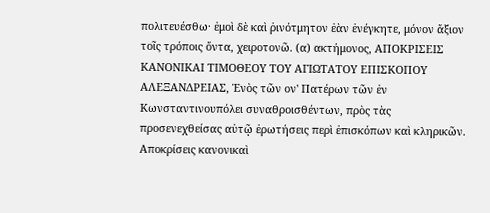πολιτευέσθω· ἐμοὶ δὲ καὶ ῥινότμητον ἐὰν ἐνέγκητε, μόνον ἄξιον τοῖς τρόποις ὄντα, χειροτονῶ. (α) ακτήμονος, ΑΠΟΚΡΙΣΕΙΣ ΚΑΝΟΝΙΚΑΙ ΤΙΜΟΘΕΟΥ ΤΟΥ ΑΓΙΩΤΑΤΟΥ ΕΠΙΣΚΟΠΟΥ ΑΛΕΞΑΝΔΡΕΙΑΣ, Ἑνὸς τῶν ον' Πατέρων τῶν ἐν Κωνσταντινουπόλει συναθροισθέντων, πρὸς τὰς προσενεχθείσας αὐτῷ ἐρωτήσεις περὶ ἐπισκόπων καὶ κληρικῶν. Αποκρίσεις κανονικαὶ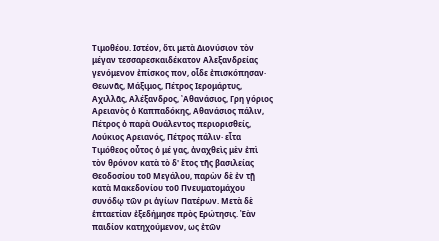Τιμοθέου. Ιστέον, ὅτι μετὰ Διονύσιον τὸν μέγαν τεσσαρεσκαιδέκατον Αλεξανδρείας γενόμενον ἐπίσκος πον, οἶδε ἐπισκόπησαν· Θεωνᾶς, Μάξιμος, Πέτρος Ιερομάρτυς, Αχιλλᾶς, Αλέξανδρος, ᾿Αθανάσιος, Γρη γόριος Αρειανὸς ὁ Καππαδόκης, Αθανάσιος πάλιν, Πέτρος ὁ παρὰ Ουάλεντος περιορισθείς, Λούκιος Αρειανός, Πέτρος πάλιν· εἶτα Τιμόθεος οὗτος ὁ μέ γας, ἀναχθεὶς μὲν ἐπὶ τὸν θρόνον κατὰ τὸ δ' ἔτος τῆς βασιλείας Θεοδοσίου τοῦ Μεγάλου, παρὼν δὲ ἐν τῇ κατὰ Μακεδονίου τοῦ Πνευματομάχου συνόδῳ τῶν ρι ἁγίων Πατέρων. Μετὰ δὲ ἑπταετίαν ἐξεδήμησε πρὸς Ερώτησις. Ἐὰν παιδίον κατηχούμενον, ως ἐτῶν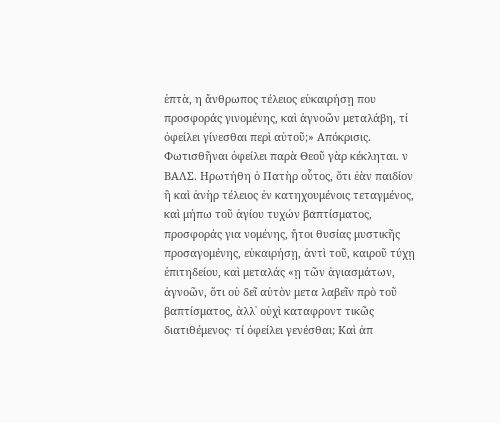ἑπτὰ, η ἄνθρωπος τέλειος εὐκαιρήσῃ που προσφοράς γινομένης, καὶ ἀγνοῶν μεταλάβη, τί ὀφείλει γίνεσθαι περὶ αὐτοῦ;» Απόκρισις. Φωτισθῆναι ὀφείλει παρὰ Θεοῦ γὰρ κέκληται. ν ΒΑΛΣ. Ηρωτήθη ὁ Πατὴρ οὗτος, ὅτι ἐὰν παιδίον ἢ καὶ ἀνὴρ τέλειος ἐν κατηχουμένοις τεταγμένος, καὶ μήπω τοῦ ἁγίου τυχών βαπτίσματος, προσφοράς για νομένης, ἤτοι θυσίας μυστικῆς προσαγομένης, εὐκαιρήσῃ, ἀντὶ τοῦ, καιροῦ τύχῃ ἐπιτηδείου, καὶ μεταλάς «ῃ τῶν ἁγιασμάτων, ἀγνοῶν, ὅτι οὐ δεῖ αὐτὸν μετα λαβεῖν πρὸ τοῦ βαπτίσματος, ἀλλ᾽ οὐχὶ καταφροντ τικῶς διατιθέμενος· τί ὀφείλει γενέσθαι; Καὶ ἀπ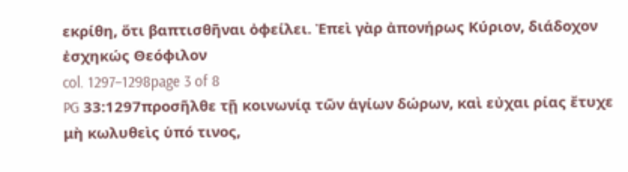εκρίθη, ὅτι βαπτισθῆναι ὀφείλει. Ἐπεὶ γὰρ ἀπονήρως Κύριον, διάδοχον ἐσχηκώς Θεόφιλον
col. 1297–1298page 3 of 8
PG 33:1297προσῆλθε τῇ κοινωνίᾳ τῶν ἁγίων δώρων, καὶ εὐχαι ρίας ἔτυχε μὴ κωλυθεὶς ὑπό τινος,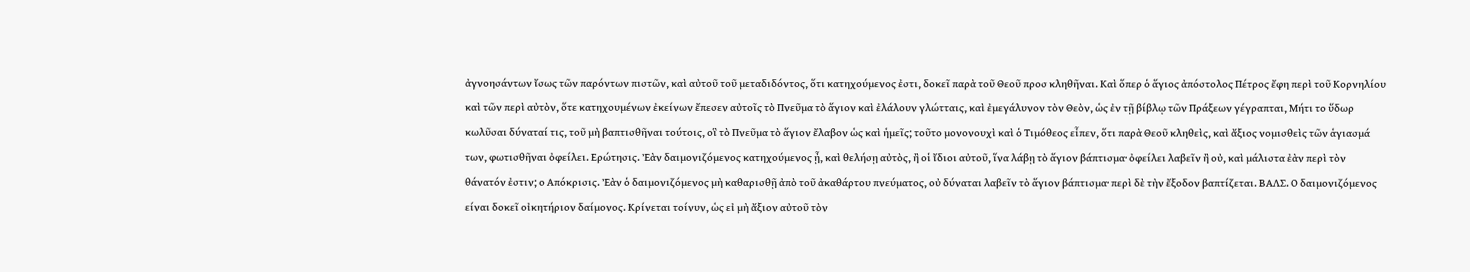ἀγνοησάντων ἴσως τῶν παρόντων πιστῶν, καὶ αὐτοῦ τοῦ μεταδιδόντος, ὅτι κατηχούμενος ἐστι, δοκεῖ παρὰ τοῦ Θεοῦ προσ κληθῆναι. Καὶ ὅπερ ὁ ἅγιος ἀπόστολος Πέτρος ἔφη περὶ τοῦ Κορνηλίου καὶ τῶν περὶ αὐτὸν, ὅτε κατηχουμένων ἐκείνων ἔπεσεν αὐτοῖς τὸ Πνεῦμα τὸ ἅγιον καὶ ἐλάλουν γλώτταις, καὶ ἐμεγάλυνον τὸν Θεὸν, ὡς ἐν τῇ βίβλῳ τῶν Πράξεων γέγραπται, Μήτι το ὕδωρ κωλῦσαι δύναταί τις, τοῦ μὴ βαπτισθῆναι τούτοις, οἳ τὸ Πνεῦμα τὸ ἅγιον ἔλαβον ὡς καὶ ἡμεῖς; τοῦτο μονονουχὶ καὶ ὁ Τιμόθεος εἶπεν, ὅτι παρὰ Θεοῦ κληθεὶς, καὶ ἄξιος νομισθεὶς τῶν ἁγιασμά των, φωτισθῆναι ὀφείλει. Ερώτησις. Ἐὰν δαιμονιζόμενος κατηχούμενος ᾖ, καὶ θελήσῃ αὐτὸς, ἢ οἱ ἴδιοι αὐτοῦ, ἵνα λάβῃ τὸ ἅγιον βάπτισμα· ὀφείλει λαβεῖν ἢ οὐ, καὶ μάλιστα ἐὰν περὶ τὸν θάνατόν ἐστιν; ο Απόκρισις. Ἐὰν ὁ δαιμονιζόμενος μὴ καθαρισθῇ ἀπὸ τοῦ ἀκαθάρτου πνεύματος, οὐ δύναται λαβεῖν τὸ ἅγιον βάπτισμα· περὶ δὲ τὴν ἔξοδον βαπτίζεται. ΒΑΛΣ. Ο δαιμονιζόμενος είναι δοκεῖ οἰκητήριον δαίμονος. Κρίνεται τοίνυν, ὡς εἰ μὴ ἄξιον αὐτοῦ τὸν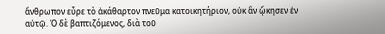ἄνθρωπον εὗρε τὸ ἀκάθαρτον πνεῦμα κατοικητήριον, οὐκ ἂν ᾤκησεν ἐν αὐτῷ. Ὁ δὲ βαπτιζόμενος, διὰ τοῦ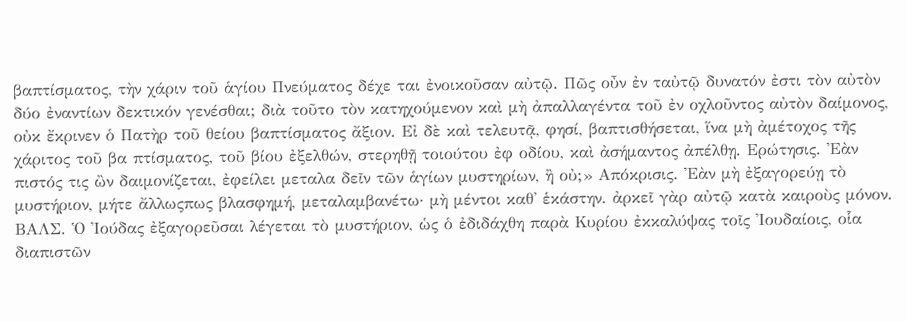βαπτίσματος, τὴν χάριν τοῦ ἁγίου Πνεύματος δέχε ται ἐνοικοῦσαν αὐτῷ. Πῶς οὖν ἐν ταὐτῷ δυνατόν ἐστι τὸν αὐτὸν δύο ἐναντίων δεκτικόν γενέσθαι; διὰ τοῦτο τὸν κατηχούμενον καὶ μὴ ἀπαλλαγέντα τοῦ ἐν οχλοῦντος αὐτὸν δαίμονος, οὐκ ἔκρινεν ὁ Πατὴρ τοῦ θείου βαπτίσματος ἄξιον. Εἰ δὲ καὶ τελευτᾷ, φησί, βαπτισθήσεται, ἵνα μὴ ἀμέτοχος τῆς χάριτος τοῦ βα πτίσματος, τοῦ βίου ἐξελθών, στερηθῇ τοιούτου ἐφ οδίου, καὶ ἀσήμαντος ἀπέλθῃ. Ερώτησις. Ἐὰν πιστός τις ὢν δαιμονίζεται, ἐφείλει μεταλα δεῖν τῶν ἁγίων μυστηρίων, ἢ οὐ;» Απόκρισις. Ἐὰν μὴ ἐξαγορεύῃ τὸ μυστήριον, μήτε ἄλλωςπως βλασφημή, μεταλαμβανέτω· μὴ μέντοι καθ' ἑκάστην. ἀρκεῖ γὰρ αὐτῷ κατὰ καιροὺς μόνον. ΒΑΛΣ. Ὁ Ἰούδας ἐξαγορεῦσαι λέγεται τὸ μυστήριον, ὡς ὁ ἐδιδάχθη παρὰ Κυρίου ἐκκαλύψας τοῖς Ἰουδαίοις, οἷα διαπιστῶν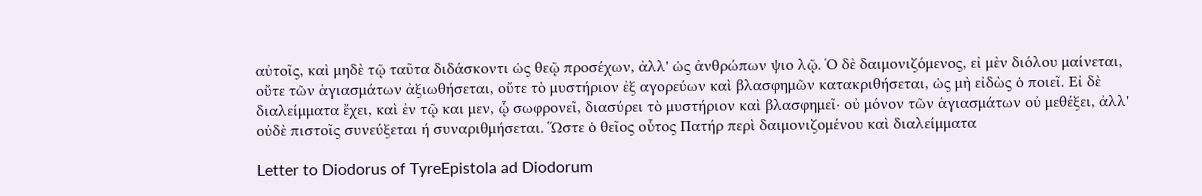αὐτοῖς, καὶ μηδὲ τῷ ταῦτα διδάσκοντι ὡς θεῷ προσέχων, ἀλλ' ὡς ἀνθρώπων ψιο λῷ. Ὁ δὲ δαιμονιζόμενος, εἰ μὲν διόλου μαίνεται, οὔτε τῶν ἁγιασμάτων ἀξιωθήσεται, οὔτε τὸ μυστήριον ἐξ αγορεύων καὶ βλασφημῶν κατακριθήσεται, ὡς μὴ εἰδὼς ὁ ποιεῖ. Εἰ δὲ διαλείμματα ἔχει, καὶ ἐν τῷ και μεν, ᾧ σωφρονεῖ, διασύρει τὸ μυστήριον καὶ βλασφημεῖ· οὐ μόνον τῶν ἁγιασμάτων οὐ μεθέξει, ἀλλ' οὐδὲ πιστοῖς συνεύξεται ή συναριθμήσεται. Ὥστε ὁ θεῖος οὗτος Πατήρ περὶ δαιμονιζομένου καὶ διαλείμματα

Letter to Diodorus of TyreEpistola ad Diodorum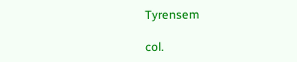Tyrensem

col.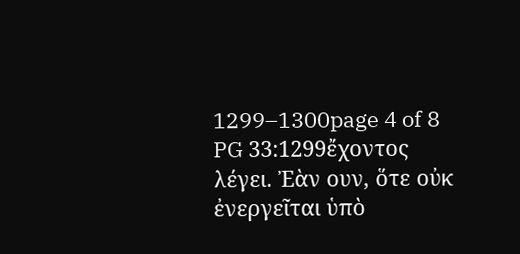1299–1300page 4 of 8
PG 33:1299ἔχοντος λέγει. Ἐὰν ουν, ὅτε οὐκ ἐνεργεῖται ὑπὸ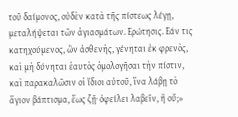τοῦ δαίμονος, οὐδὲν κατὰ τῆς πίστεως λέγῃ, μεταλήψεται τῶν ἁγιασμάτων. Ερώτησις. Εάν τις κατηχούμενος, ὢν ἀσθενὴς, γένηται ἐκ φρενὸς, καὶ μὴ δύνηται ἑαυτὸς ὁμολογῆσαι τὴν πίστιν, καὶ παρακαλῶσιν οἱ ἴδιοι αὐτοῦ, ἵνα λάβῃ τὸ ἅγιον βάπτισμα, ἕως ζῇ· ὀφείλει λαβεῖν, ἢ οὔ;»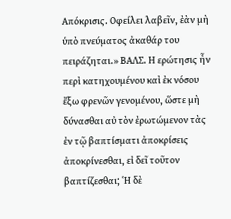Απόκρισις. Οφείλει λαβεῖν, ἐὰν μὴ ὑπὸ πνεύματος ἀκαθάρ του πειράζηται.» ΒΑΛΣ. Η ερώτησις ἦν περὶ κατηχουμένου καὶ ἐκ νόσου ἔξω φρενῶν γενομένου, ὥστε μὴ δύνασθαι αὐ τὸν ἐρωτώμενον τὰς ἐν τῷ βαπτίσματι ἀποκρίσεις ἀποκρίνεσθαι, εἰ δεῖ τοῦτον βαπτίζεσθαι; Ἡ δὲ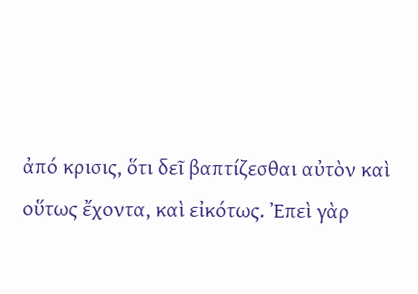ἀπό κρισις, ὅτι δεῖ βαπτίζεσθαι αὐτὸν καὶ οὕτως ἔχοντα, καὶ εἰκότως. Ἐπεὶ γὰρ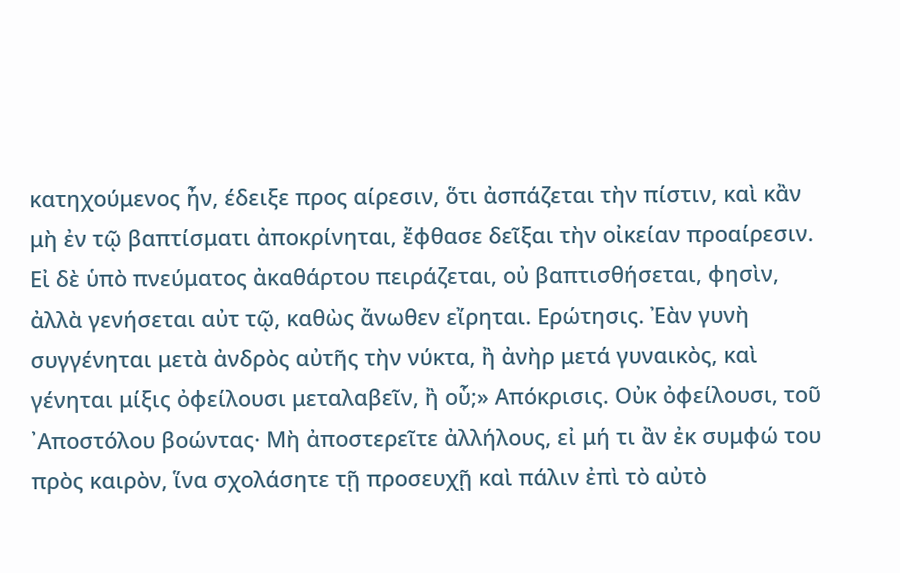κατηχούμενος ἦν, έδειξε προς αίρεσιν, ὅτι ἀσπάζεται τὴν πίστιν, καὶ κἂν μὴ ἐν τῷ βαπτίσματι ἀποκρίνηται, ἔφθασε δεῖξαι τὴν οἰκείαν προαίρεσιν. Εἰ δὲ ὑπὸ πνεύματος ἀκαθάρτου πειράζεται, οὐ βαπτισθήσεται, φησὶν, ἀλλὰ γενήσεται αὐτ τῷ, καθὼς ἄνωθεν εἴρηται. Ερώτησις. Ἐὰν γυνὴ συγγένηται μετὰ ἀνδρὸς αὐτῆς τὴν νύκτα, ἢ ἀνὴρ μετά γυναικὸς, καὶ γένηται μίξις ὀφείλουσι μεταλαβεῖν, ἢ οὗ;» Απόκρισις. Οὐκ ὀφείλουσι, τοῦ ᾿Αποστόλου βοώντας· Μὴ ἀποστερεῖτε ἀλλήλους, εἰ μή τι ἂν ἐκ συμφώ του πρὸς καιρὸν, ἵνα σχολάσητε τῇ προσευχῇ καὶ πάλιν ἐπὶ τὸ αὐτὸ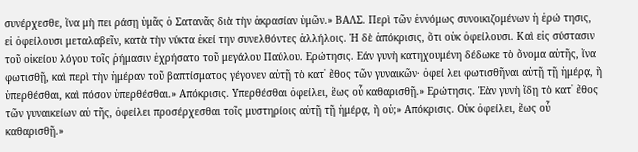συνέρχεσθε, ἵνα μὴ πει ράσῃ ὑμᾶς ὁ Σατανᾶς διὰ τὴν ἀκρασίαν ὑμῶν.» ΒΑΛΣ. Περὶ τῶν ἐννόμως συνοικιζομένων ἡ ἐρώ τησις, εἰ ὀφείλουσι μεταλαβεῖν, κατὰ τὴν νύκτα ἐκεί την συνελθόντες ἀλλήλοις. Ἡ δὲ ἀπόκρισις, ὅτι οὐκ ὀφείλουσι. Καὶ εἰς σύστασιν τοῦ οἰκείου λόγου τοῖς ῥήμασιν ἐχρήσατο τοῦ μεγάλου Παύλου. Ερώτησις. Εάν γυνὴ κατηχουμένη δέδωκε τὸ ὄνομα αὐτῆς, ἵνα φωτισθῇ, καὶ περὶ τὴν ἡμέραν τοῦ βαπτίσματος γέγονεν αὐτῇ τὸ κατ᾽ ἔθος τῶν γυναικῶν· ὀφεί λει φωτισθῆναι αὐτῇ τῇ ἡμέρᾳ, ἢ ὑπερθέσθαι, καὶ πόσον ὑπερθέσθαι.» Απόκρισις. Υπερθέσθαι ὀφείλει, ἕως οὗ καθαρισθῇ.» Ερώτησις. Ἐὰν γυνὴ ἴδῃ τὸ κατ᾽ ἔθος τῶν γυναικείων αὐ τῆς, ὀφείλει προσέρχεσθαι τοῖς μυστηρίοις αὐτῇ τῇ ἡμέρᾳ, ἢ οὐ;» Απόκρισις. Οὐκ ὀφείλει, ἕως οὗ καθαρισθῇ.»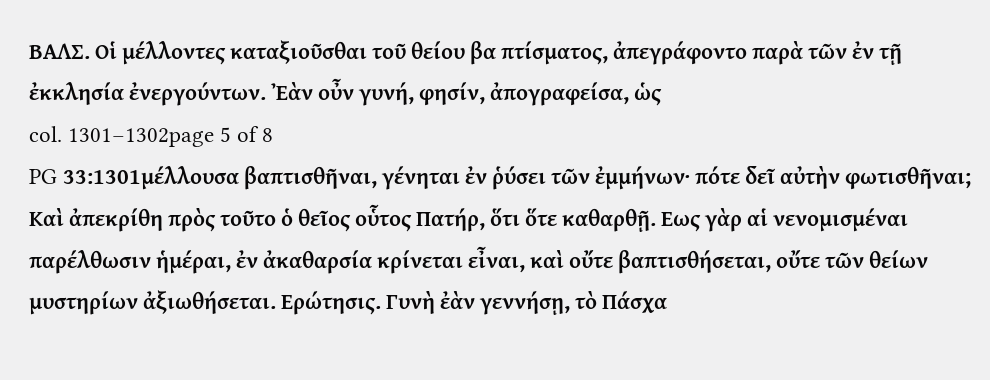ΒΑΛΣ. Οἱ μέλλοντες καταξιοῦσθαι τοῦ θείου βα πτίσματος, ἀπεγράφοντο παρὰ τῶν ἐν τῇ ἐκκλησία ἐνεργούντων. Ἐὰν οὖν γυνή, φησίν, ἀπογραφείσα, ὡς
col. 1301–1302page 5 of 8
PG 33:1301μέλλουσα βαπτισθῆναι, γένηται ἐν ῥύσει τῶν ἐμμήνων· πότε δεῖ αὐτὴν φωτισθῆναι; Καὶ ἀπεκρίθη πρὸς τοῦτο ὁ θεῖος οὗτος Πατήρ, ὅτι ὅτε καθαρθῇ. Εως γὰρ αἱ νενομισμέναι παρέλθωσιν ἡμέραι, ἐν ἀκαθαρσία κρίνεται εἶναι, καὶ οὔτε βαπτισθήσεται, οὔτε τῶν θείων μυστηρίων ἀξιωθήσεται. Ερώτησις. Γυνὴ ἐὰν γεννήσῃ, τὸ Πάσχα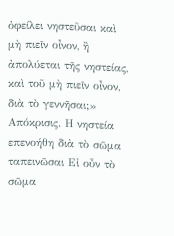ὀφείλει νηστεῦσαι καὶ μὴ πιεῖν οἶνον, ἢ ἀπολύεται τῆς νηστείας, καὶ τοῦ μὴ πιεῖν οἶνον, διὰ τὸ γεννῆσαι;» Απόκρισις. Η νηστεία επενοήθη διὰ τὸ σῶμα ταπεινῶσαι Εἰ οὖν τὸ σῶμα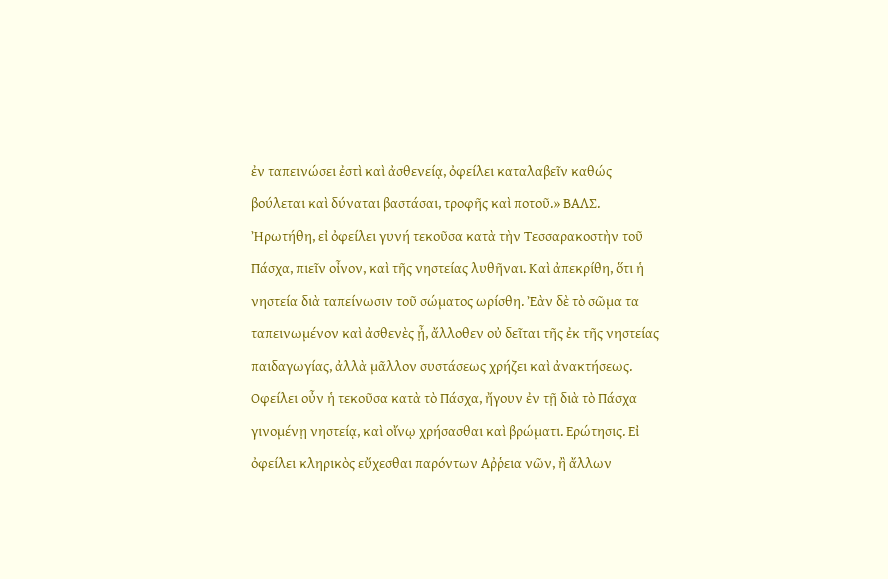ἐν ταπεινώσει ἐστὶ καὶ ἀσθενείᾳ, ὀφείλει καταλαβεῖν καθώς βούλεται καὶ δύναται βαστάσαι, τροφῆς καὶ ποτοῦ.» ΒΑΛΣ. Ἠρωτήθη, εἰ ὀφείλει γυνή τεκοῦσα κατὰ τὴν Τεσσαρακοστὴν τοῦ Πάσχα, πιεῖν οἶνον, καὶ τῆς νηστείας λυθῆναι. Καὶ ἀπεκρίθη, ὅτι ἡ νηστεία διὰ ταπείνωσιν τοῦ σώματος ωρίσθη. Ἐὰν δὲ τὸ σῶμα τα ταπεινωμένον καὶ ἀσθενὲς ᾖ, ἄλλοθεν οὐ δεῖται τῆς ἐκ τῆς νηστείας παιδαγωγίας, ἀλλὰ μᾶλλον συστάσεως χρήζει καὶ ἀνακτήσεως. Οφείλει οὖν ἡ τεκοῦσα κατὰ τὸ Πάσχα, ἤγουν ἐν τῇ διὰ τὸ Πάσχα γινομένῃ νηστείᾳ, καὶ οἴνῳ χρήσασθαι καὶ βρώματι. Ερώτησις. Εἰ ὀφείλει κληρικὸς εὔχεσθαι παρόντων Αῤῥεια νῶν, ἢ ἄλλων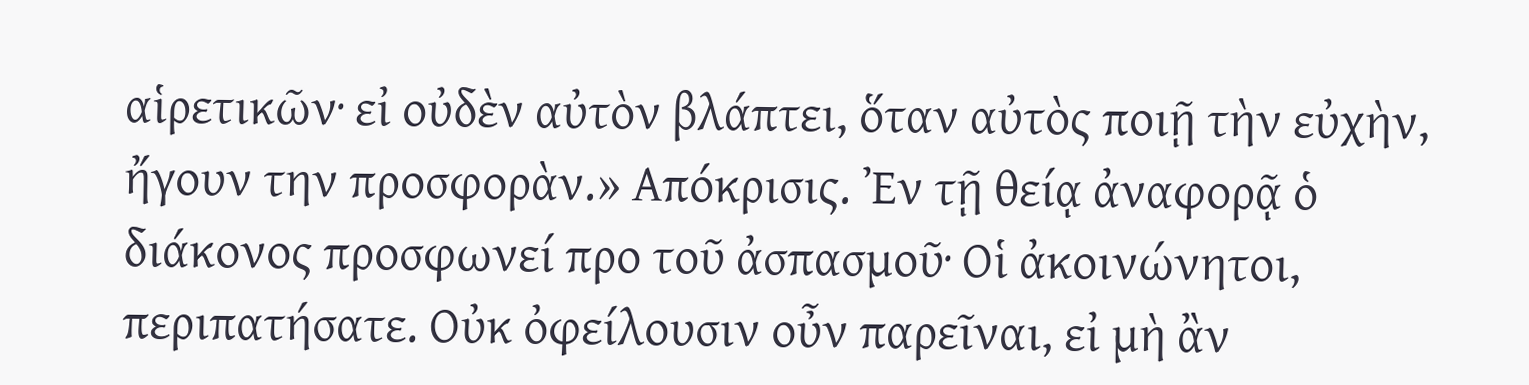αἱρετικῶν· εἰ οὐδὲν αὐτὸν βλάπτει, ὅταν αὐτὸς ποιῇ τὴν εὐχὴν, ἤγουν την προσφορὰν.» Απόκρισις. Ἐν τῇ θείᾳ ἀναφορᾷ ὁ διάκονος προσφωνεί προ τοῦ ἀσπασμοῦ· Οἱ ἀκοινώνητοι, περιπατήσατε. Οὐκ ὀφείλουσιν οὖν παρεῖναι, εἰ μὴ ἂν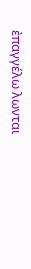ἐπαγγέλω λωνται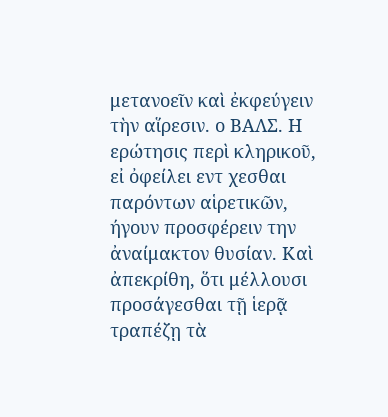μετανοεῖν καὶ ἐκφεύγειν τὴν αἵρεσιν. ο ΒΑΛΣ. Η ερώτησις περὶ κληρικοῦ, εἰ ὀφείλει εντ χεσθαι παρόντων αἱρετικῶν, ήγουν προσφέρειν την ἀναίμακτον θυσίαν. Καὶ ἀπεκρίθη, ὅτι μέλλουσι προσάγεσθαι τῇ ἱερᾷ τραπέζῃ τὰ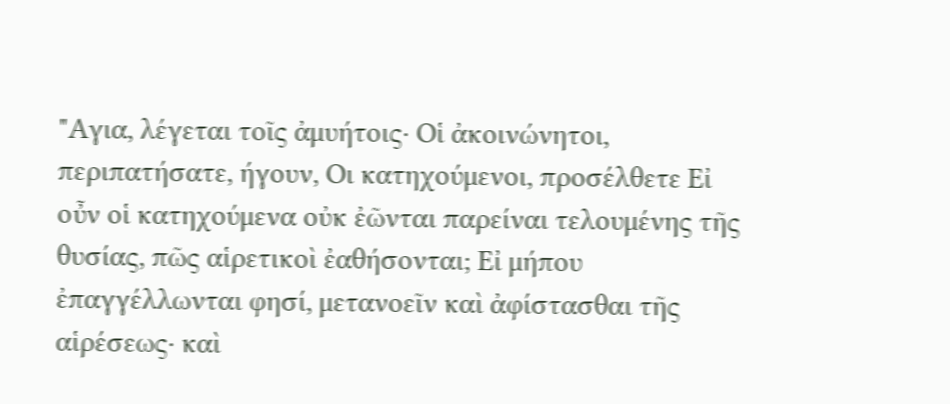"Αγια, λέγεται τοῖς ἀμυήτοις· Οἱ ἀκοινώνητοι, περιπατήσατε, ήγουν, Οι κατηχούμενοι, προσέλθετε Εἰ οὖν οἱ κατηχούμενα οὐκ ἐῶνται παρείναι τελουμένης τῆς θυσίας, πῶς αἱρετικοὶ ἐαθήσονται; Εἰ μήπου ἐπαγγέλλωνται φησί, μετανοεῖν καὶ ἀφίστασθαι τῆς αἱρέσεως· καὶ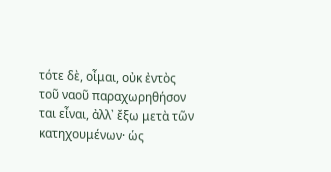τότε δὲ, οἶμαι, οὐκ ἐντὸς τοῦ ναοῦ παραχωρηθήσον ται εἶναι, ἀλλ᾽ ἔξω μετὰ τῶν κατηχουμένων· ὡς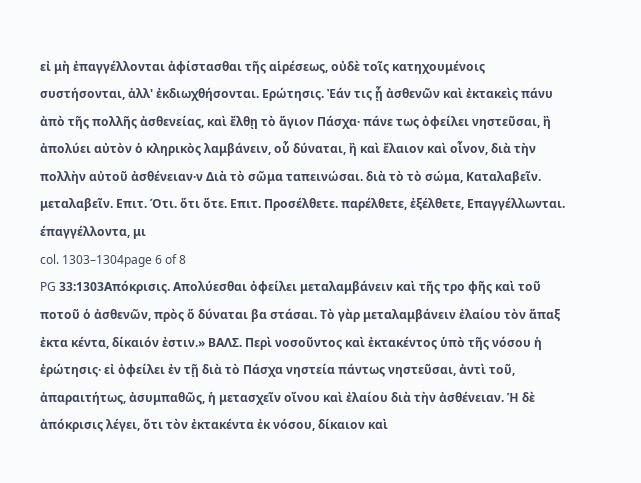εἰ μὴ ἐπαγγέλλονται ἀφίστασθαι τῆς αἱρέσεως, οὐδὲ τοῖς κατηχουμένοις συστήσονται, ἀλλ' ἐκδιωχθήσονται. Ερώτησις. Ἐάν τις ᾗ ἀσθενῶν καὶ ἐκτακεὶς πάνυ ἀπὸ τῆς πολλῆς ἀσθενείας, καὶ ἔλθῃ τὸ ἅγιον Πάσχα· πάνε τως ὀφείλει νηστεῦσαι, ἢ ἀπολύει αὐτὸν ὁ κληρικὸς λαμβάνειν, οὗ δύναται, ἢ καὶ ἔλαιον καὶ οἶνον, διὰ τὴν πολλὴν αὐτοῦ ἀσθένειαν·ν Διὰ τὸ σῶμα ταπεινώσαι. διὰ τὸ τὸ σώμα, Καταλαβεῖν. μεταλαβεῖν. Επιτ. Ότι. ὅτι ὅτε. Επιτ. Προσέλθετε. παρέλθετε, ἐξέλθετε, Επαγγέλλωνται. έπαγγέλλοντα, μι
col. 1303–1304page 6 of 8
PG 33:1303Απόκρισις. Απολύεσθαι ὀφείλει μεταλαμβάνειν καὶ τῆς τρο φῆς καὶ τοῦ ποτοῦ ὁ ἀσθενῶν, πρὸς ὅ δύναται βα στάσαι. Τὸ γὰρ μεταλαμβάνειν ἐλαίου τὸν ἅπαξ ἐκτα κέντα, δίκαιόν ἐστιν.» ΒΑΛΣ. Περὶ νοσοῦντος καὶ ἐκτακέντος ὑπὸ τῆς νόσου ἡ ἐρώτησις· εἰ ὀφείλει ἐν τῇ διὰ τὸ Πάσχα νηστεία πάντως νηστεῦσαι, ἀντὶ τοῦ, ἀπαραιτήτως, ἀσυμπαθῶς, ἡ μετασχεῖν οἴνου καὶ ἐλαίου διὰ τὴν ἀσθένειαν. Ἡ δὲ ἀπόκρισις λέγει, ὅτι τὸν ἐκτακέντα ἐκ νόσου, δίκαιον καὶ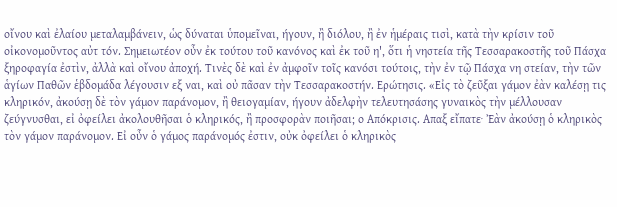οἴνου καὶ ἐλαίου μεταλαμβάνειν, ὡς δύναται ὑπομεῖναι, ήγουν, ἢ διόλου, ἢ ἐν ἡμέραις τισὶ, κατὰ τὴν κρίσιν τοῦ οἰκονομοῦντος αὐτ τόν. Σημειωτέον οὖν ἐκ τούτου τοῦ κανόνος καὶ ἐκ τοῦ η', ὅτι ἡ νηστεία τῆς Τεσσαρακοστῆς τοῦ Πάσχα ξηροφαγία ἐστὶν, ἀλλὰ καὶ οἴνου ἀποχή. Τινὲς δὲ καὶ ἐν ἀμφοῖν τοῖς κανόσι τούτοις, τὴν ἐν τῷ Πάσχα νη στείαν, τὴν τῶν ἁγίων Παθῶν ἑβδομάδα λέγουσιν εξ ναι, καὶ οὐ πᾶσαν τὴν Τεσσαρακοστήν. Ερώτησις. «Εἰς τὸ ζεῦξαι γάμον ἐὰν καλέσῃ τις κληρικόν, ἀκούσῃ δὲ τὸν γάμον παράνομον, ἢ θειογαμίαν, ήγουν ἀδελφὴν τελευτησάσης γυναικὸς τὴν μέλλουσαν ζεύγνυσθαι, εἰ ὀφείλει ἀκολουθῆσαι ὁ κληρικός, ἢ προσφορὰν ποιῆσαι; ο Απόκρισις. Απαξ εἴπατε· Ἐὰν ἀκούσῃ ὁ κληρικὸς τὸν γάμον παράνομον. Εἰ οὖν ὁ γάμος παράνομός ἐστιν, οὐκ ὀφείλει ὁ κληρικὸς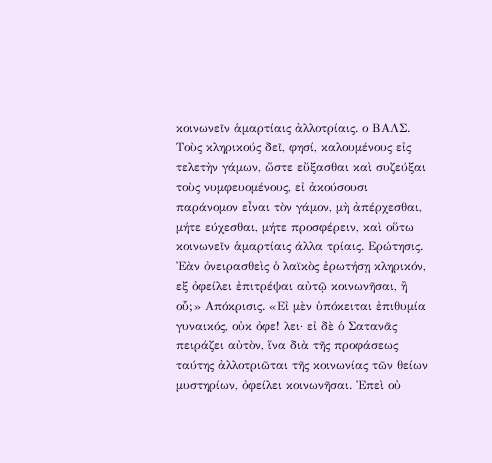κοινωνεῖν ἁμαρτίαις ἀλλοτρίαις. ο ΒΑΛΣ. Τοὺς κληρικούς δεῖ, φησί, καλουμένους εἰς τελετὴν γάμων, ὥστε εὔξασθαι καὶ συζεύξαι τοὺς νυμφευομένους, εἰ ἀκούσουσι παράνομον εἶναι τὸν γάμον, μὴ ἀπέρχεσθαι, μήτε εύχεσθαι, μήτε προσφέρειν, καὶ οὕτω κοινωνεῖν ἁμαρτίαις άλλα τρίαις. Ερώτησις. Ἐὰν ὀνειρασθεὶς ὁ λαϊκὸς ἐρωτήσῃ κληρικόν, εξ ὀφείλει ἐπιτρέψαι αὐτῷ κοινωνῆσαι, ἢ οὗ;» Απόκρισις. «Εἰ μὲν ὑπόκειται ἐπιθυμία γυναικός, οὐκ ὀφε! λει· εἰ δὲ ὁ Σατανᾶς πειράζει αὐτὸν, ἵνα διὰ τῆς προφάσεως ταύτης ἀλλοτριῶται τῆς κοινωνίας τῶν θείων μυστηρίων, ὀφείλει κοινωνῆσαι. Ἐπεὶ οὐ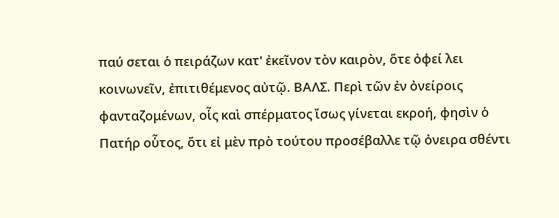παύ σεται ὁ πειράζων κατ' ἐκεῖνον τὸν καιρὸν, ὅτε ὀφεί λει κοινωνεῖν, ἐπιτιθέμενος αὐτῷ. ΒΑΛΣ. Περὶ τῶν ἐν ὀνείροις φανταζομένων, οἷς καὶ σπέρματος ἴσως γίνεται εκροή, φησὶν ὁ Πατήρ οὗτος, ὅτι εἰ μὲν πρὸ τούτου προσέβαλλε τῷ ὀνειρα σθέντι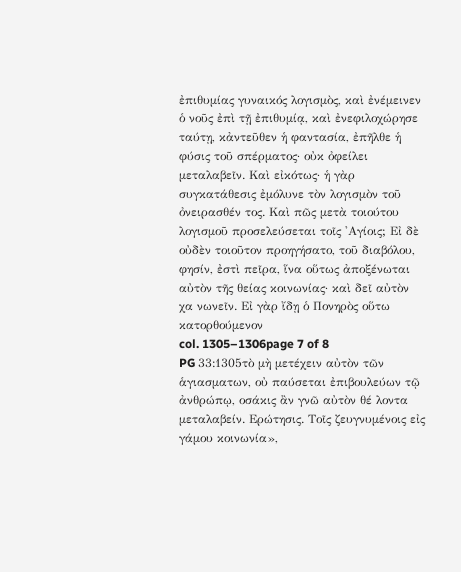ἐπιθυμίας γυναικός λογισμὸς, καὶ ἐνέμεινεν ὁ νοῦς ἐπὶ τῇ ἐπιθυμίᾳ, καὶ ἐνεφιλοχώρησε ταύτῃ, κἀντεῦθεν ἡ φαντασία, ἐπῆλθε ἡ φύσις τοῦ σπέρματος· οὐκ ὀφείλει μεταλαβεῖν. Καὶ εἰκότως· ἡ γὰρ συγκατάθεσις ἐμόλυνε τὸν λογισμὸν τοῦ ὀνειρασθέν τος. Καὶ πῶς μετὰ τοιούτου λογισμοῦ προσελεύσεται τοῖς 'Αγίοις; Εἰ δὲ οὐδὲν τοιοῦτον προηγήσατο, τοῦ διαβόλου, φησίν, ἐστὶ πεῖρα, ἵνα οὕτως ἀποξένωται αὐτὸν τῆς θείας κοινωνίας· καὶ δεῖ αὐτὸν χα νωνεῖν. Εἰ γὰρ ἴδῃ ὁ Πονηρὸς οὕτω κατορθούμενον
col. 1305–1306page 7 of 8
PG 33:1305τὸ μὴ μετέχειν αὐτὸν τῶν ἁγιασματων, οὐ παύσεται ἐπιβουλεύων τῷ ἀνθρώπῳ, οσάκις ἂν γνῶ αὐτὸν θέ λοντα μεταλαβείν. Ερώτησις. Τοῖς ζευγνυμένοις εἰς γάμου κοινωνία»,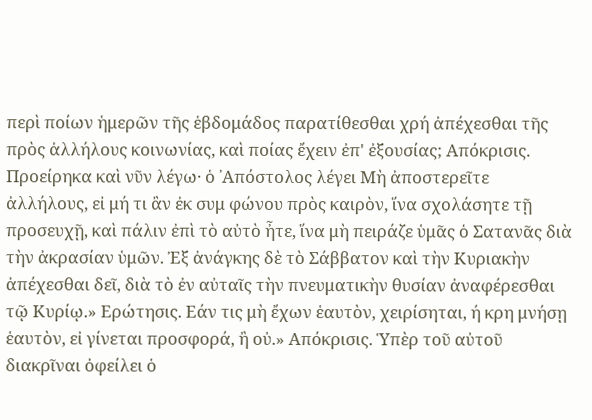περὶ ποίων ἡμερῶν τῆς ἑβδομάδος παρατίθεσθαι χρή ἀπέχεσθαι τῆς πρὸς ἀλλήλους κοινωνίας, καὶ ποίας ἔχειν ἐπ' ἐξουσίας; Απόκρισις. Προείρηκα καὶ νῦν λέγω· ὁ ᾿Απόστολος λέγει Μὴ ἀποστερεῖτε ἀλλήλους, εἰ μή τι ἂν ἐκ συμ φώνου πρὸς καιρὸν, ἵνα σχολάσητε τῇ προσευχῇ, καὶ πάλιν ἐπὶ τὸ αὐτὸ ἦτε, ἵνα μὴ πειράζε ὑμᾶς ὁ Σατανᾶς διὰ τὴν ἀκρασίαν ὑμῶν. Ἐξ ἀνάγκης δὲ τὸ Σάββατον καὶ τὴν Κυριακὴν ἀπέχεσθαι δεῖ, διὰ τὸ ἐν αὐταῖς τὴν πνευματικὴν θυσίαν ἀναφέρεσθαι τῷ Κυρίῳ.» Ερώτησις. Εάν τις μὴ ἔχων ἑαυτὸν, χειρίσηται, ή κρη μνήσῃ ἑαυτὸν, εἰ γίνεται προσφορά, ἢ οὐ.» Απόκρισις. Ὑπὲρ τοῦ αὐτοῦ διακρῖναι ὀφείλει ὁ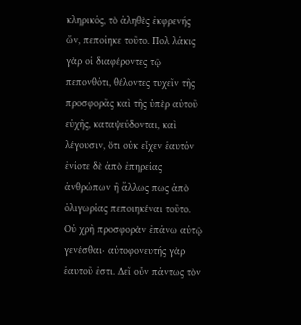κληρικός, τὸ ἀληθὲς ἐκφρενής ὤν, πεποίηκε τοῦτο. Πολ λάκις γὰρ οἱ διαφέροντες τῷ πεπονθότι, θέλοντες τυχεῖν τῆς προσφορᾶς καὶ τῆς ὑπὲρ αὐτοῦ εὐχῆς, καταψεύδονται, καὶ λέγουσιν, ὅτι οὐκ εἶχεν ἑαυτόν ἐνίοτε δὲ ἀπὸ ἐπηρείας ἀνθρώπων ἢ ἄλλως πως ἀπὸ ὀλιγωρίας πεποιηκέναι τοῦτο. Οὐ χρὴ προσφορὰν ἐπάνω αὐτῷ γενέσθαι· αὐτοφονευτής γὰρ ἑαυτοῦ ἐστι. Δεῖ οὖν πάντως τὸν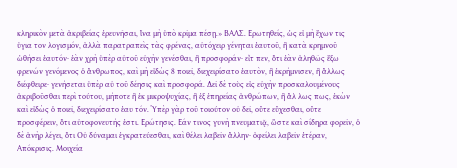κληρικὸν μετὰ ἀκριβείας ἐρευνῆσαι, ἵνα μὴ ὑπὸ κρῖμα πέσῃ.» ΒΑΛΣ. Ερωτηθείς, ὡς εἰ μὴ ἔχων τις ὑγια τον λογισμόν, ἀλλὰ παρατραπεὶς τὰς φρένας, αὐτόχειρ γένηται ἑαυτοῦ, ἢ κατὰ κρημνοῦ ὠθήσει ἑαυτόν· ἐὰν χρὴ ὑπὲρ αὐτοῦ εὐχὴν γενέσθαι, ἢ προσφοράν· εἶτ πεν, ὅτι ἐὰν ἀληθῶς ἔξω φρενών γενόμενος ὁ ἄνθρωπος, καὶ μὴ εἰδὼς 8 ποιεῖ, διεχειρίσατο ἑαυτὸν, ἢ ἐκρήμνισεν, ἢ ἄλλως διέφθειρε· γενήσεται ὑπὲρ αὐ τοῦ δέησις καὶ προσφορά. Δεῖ δὲ τοὺς εἰς εὐχὴν προσκαλουμένους ἀκριβοῦσθαι περὶ τούτου, μήποτε ἢ ἐκ μικροψυχίας, ἢ ἐξ ἐπηρείας ἀνθρώπων, ἢ ἄλ λως πως, ἐκὼν καὶ εἰδὼς ὁ ποιεῖ, διεχειρίσατο ἑαυ τόν. Ὑπὲρ γὰρ τοῦ τοιούτον οὐ δεῖ, οὔτε εὔχεσθαι, οὔτε προσφέρειν, ὅτι αὐτοφονευτής ἐστι. Ερώτησις. Εάν τινος γυνὴ πνευματιᾷ, ὥστε καὶ σίδηρα φορεῖν, ὁ δὲ ἀνὴρ λέγει, ὅτι Οὐ δύναμαι ἐγκρατεύεσθαι, καὶ θέλει λαβεῖν ἄλλην· ὀφείλει λαβεῖν ἑτέραν, Απόκρισις. Μοιχεία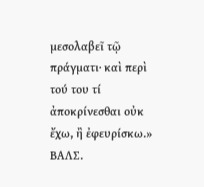μεσολαβεῖ τῷ πράγματι· καὶ περὶ τού του τί ἀποκρίνεσθαι οὐκ ἔχω, ἢ ἐφευρίσκω.» ΒΑΛΣ.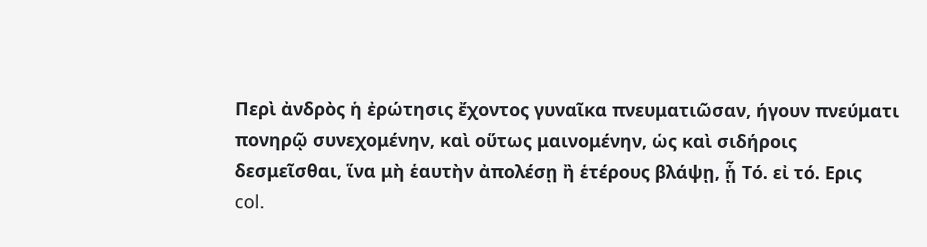Περὶ ἀνδρὸς ἡ ἐρώτησις ἔχοντος γυναῖκα πνευματιῶσαν, ήγουν πνεύματι πονηρῷ συνεχομένην, καὶ οὕτως μαινομένην, ὡς καὶ σιδήροις δεσμεῖσθαι, ἵνα μὴ ἑαυτὴν ἀπολέσῃ ἢ ἑτέρους βλάψῃ, ᾗ Τό. εἰ τό. Ερις
col.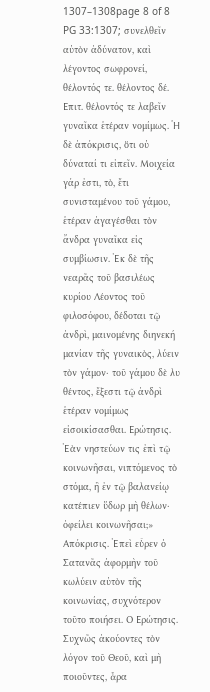1307–1308page 8 of 8
PG 33:1307; συνελθεῖν αὐτὸν ἀδύνατον, καὶ λέγοντος σωφρονεί, θέλοντός τε. θέλοντος δέ. Επιτ. θέλοντός τε λαβεῖν γυναῖκα ἑτέραν νομίμως. Ἡ δὲ ἀπόκρισις, ὅτι οὐ δύναταί τι εἰπεῖν. Μοιχεία γάρ ἐστι, τὸ, ἔτι συνισταμένου τοῦ γάμου, ἑτέραν ἀγαγέσθαι τὸν ἄνδρα γυναῖκα εἰς συμβίωσιν. Ἐκ δὲ τῆς νεαρᾶς τοῦ βασιλέως κυρίου Λέοντος τοῦ φιλοσόφου, δέδοται τῷ ἀνδρὶ, μαινομένης διηνεκή μανίαν τῆς γυναικὸς, λύειν τὸν γάμον· τοῦ γάμου δὲ λυ θέντος, ἔξεστι τῷ ἀνδρὶ ἑτέραν νομίμως εἰσοικίσασθαι. Ερώτησις. Ἐὰν νηστεύων τις ἐπὶ τῷ κοινωνῆσαι, νιπτόμενος τὸ στόμα, ἢ ἐν τῷ βαλανείῳ κατέπιεν ὕδωρ μὴ θέλων· ὀφείλει κοινωνῆσαι;» Απόκρισις. Ἐπεὶ εὗρεν ὁ Σατανᾶς ἀφορμὴν τοῦ κωλύειν αὐτὸν τῆς κοινωνίας, συχνότερον τοῦτο ποιήσει. Ο Ερώτησις. Συχνῶς ἀκούοντες τὸν λόγον τοῦ Θεοῦ, καὶ μὴ ποιοῦντες, ἆρα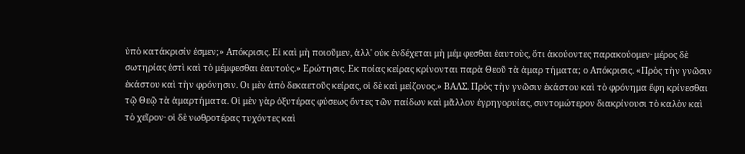ὑπὸ κατάκρισίν ἐσμεν;» Απόκρισις. Εἰ καὶ μὴ ποιοῦμεν, ἀλλ' οὐκ ἐνδέχεται μὴ μέμ φεσθαι ἑαυτοὺς, ὅτι ἀκούοντες παρακούομεν· μέρος δὲ σωτηρίας ἐστὶ καὶ τὸ μέμφεσθαι ἑαυτούς.» Ερώτησις. Εκ ποίας κείρας κρίνονται παρὰ Θεοῦ τὰ ἁμαρ τήματα; ο Απόκρισις. «Πρὸς τὴν γνῶσιν ἑκάστου καὶ τὴν φρόνησιν. Οι μὲν ἀπὸ δεκαετοῦς κείρας, οἱ δὲ καὶ μείζονος.» ΒΑΛΣ. Πρὸς τὴν γνῶσιν ἑκάστου καὶ τὸ φρόνημα ἔφη κρίνεσθαι τῷ Θεῷ τὰ ἁμαρτήματα. Οἱ μὲν γὰρ ὀξυτέρας φύσεως ὄντες τῶν παίδων καὶ μᾶλλον ἐγρηγορυίας, συντομώτερον διακρίνουσι τὸ καλὸν καὶ τὸ χεῖρον· οἱ δὲ νωθροτέρας τυχόντες καὶ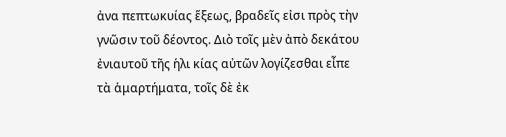ἀνα πεπτωκυίας ἕξεως, βραδεῖς εἰσι πρὸς τὴν γνῶσιν τοῦ δέοντος. Διὸ τοῖς μὲν ἀπὸ δεκάτου ἐνιαυτοῦ τῆς ἡλι κίας αὐτῶν λογίζεσθαι εἶπε τὰ ἁμαρτήματα, τοῖς δὲ ἐκ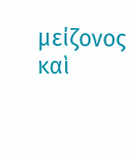μείζονος καὶ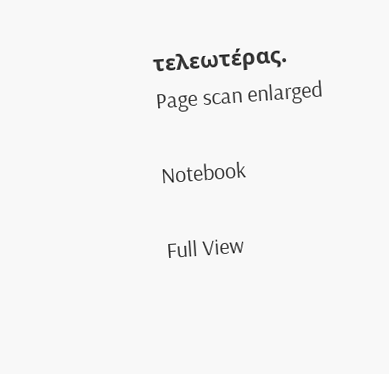τελεωτέρας.
Page scan enlarged

Notebook

Full View